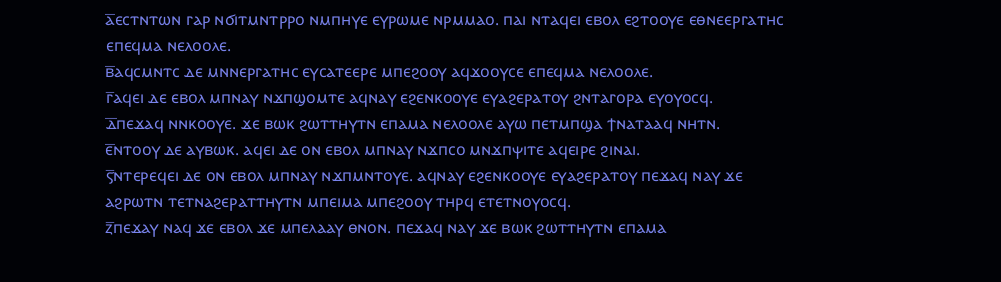ⲁ̅ⲉⲥⲧⲛⲧⲱⲛ ⲅⲁⲣ ⲛϭⲓⲧⲙⲛⲧⲣⲣⲟ ⲛⲙⲡⲏⲩⲉ ⲉⲩⲣⲱⲙⲉ ⲛⲣⲙⲙⲁⲟ. ⲡⲁⲓ ⲛⲧⲁϥⲉⲓ ⲉⲃⲟⲗ ⲉϩⲧⲟⲟⲩⲉ ⲉⲑⲛⲉⲉⲣⲅⲁⲧⲏⲥ ⲉⲡⲉϥⲙⲁ ⲛⲉⲗⲟⲟⲗⲉ.
ⲃ̅ⲁϥⲥⲙⲛⲧⲥ ⲇⲉ ⲙⲛⲛⲉⲣⲅⲁⲧⲏⲥ ⲉⲩⲥⲁⲧⲉⲉⲣⲉ ⲙⲡⲉϩⲟⲟⲩ ⲁϥϫⲟⲟⲩⲥⲉ ⲉⲡⲉϥⲙⲁ ⲛⲉⲗⲟⲟⲗⲉ.
ⲅ̅ⲁϥⲉⲓ ⲇⲉ ⲉⲃⲟⲗ ⲙⲡⲛⲁⲩ ⲛϫⲡϣⲟⲙⲧⲉ ⲁϥⲛⲁⲩ ⲉϩⲉⲛⲕⲟⲟⲩⲉ ⲉⲩⲁϩⲉⲣⲁⲧⲟⲩ ϩⲛⲧⲁⲅⲟⲣⲁ ⲉⲩⲟⲩⲟⲥϥ.
ⲇ̅ⲡⲉϫⲁϥ ⲛⲛⲕⲟⲟⲩⲉ. ϫⲉ ⲃⲱⲕ ϩⲱⲧⲧⲏⲩⲧⲛ ⲉⲡⲁⲙⲁ ⲛⲉⲗⲟⲟⲗⲉ ⲁⲩⲱ ⲡⲉⲧⲙⲡϣⲁ ϯⲛⲁⲧⲁⲁϥ ⲛⲏⲧⲛ.
ⲉ̅ⲛⲧⲟⲟⲩ ⲇⲉ ⲁⲩⲃⲱⲕ. ⲁϥⲉⲓ ⲇⲉ ⲟⲛ ⲉⲃⲟⲗ ⲙⲡⲛⲁⲩ ⲛϫⲡⲥⲟ ⲙⲛϫⲡⲯⲓⲧⲉ ⲁϥⲉⲓⲣⲉ ϩⲓⲛⲁⲓ.
ⲋ̅ⲛⲧⲉⲣⲉϥⲉⲓ ⲇⲉ ⲟⲛ ⲉⲃⲟⲗ ⲙⲡⲛⲁⲩ ⲛϫⲡⲙⲛⲧⲟⲩⲉ. ⲁϥⲛⲁⲩ ⲉϩⲉⲛⲕⲟⲟⲩⲉ ⲉⲩⲁϩⲉⲣⲁⲧⲟⲩ ⲡⲉϫⲁϥ ⲛⲁⲩ ϫⲉ ⲁϩⲣⲱⲧⲛ ⲧⲉⲧⲛⲁϩⲉⲣⲁⲧⲧⲏⲩⲧⲛ ⲙⲡⲉⲓⲙⲁ ⲙⲡⲉϩⲟⲟⲩ ⲧⲏⲣϥ ⲉⲧⲉⲧⲛⲟⲩⲟⲥϥ.
ⲍ̅ⲡⲉϫⲁⲩ ⲛⲁϥ ϫⲉ ⲉⲃⲟⲗ ϫⲉ ⲙⲡⲉⲗⲁⲁⲩ ⲑⲛⲟⲛ. ⲡⲉϫⲁϥ ⲛⲁⲩ ϫⲉ ⲃⲱⲕ ϩⲱⲧⲧⲏⲩⲧⲛ ⲉⲡⲁⲙⲁ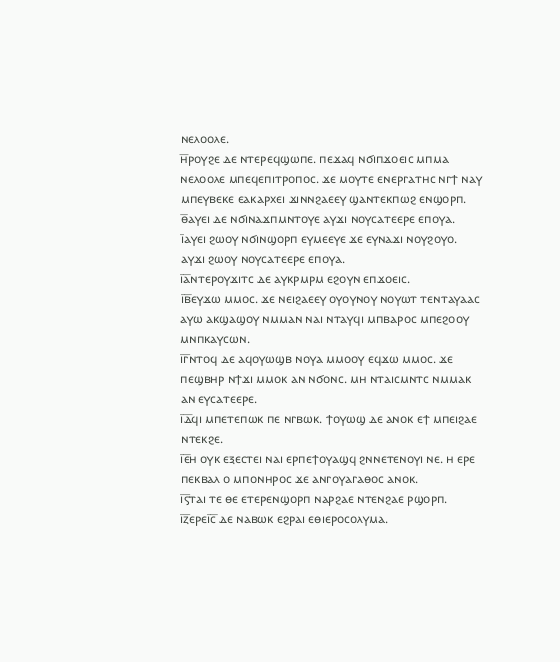ⲛⲉⲗⲟⲟⲗⲉ.
ⲏ̅ⲣⲟⲩϩⲉ ⲇⲉ ⲛⲧⲉⲣⲉϥϣⲱⲡⲉ. ⲡⲉϫⲁϥ ⲛϭⲓⲡϫⲟⲉⲓⲥ ⲙⲡⲙⲁ ⲛⲉⲗⲟⲟⲗⲉ ⲙⲡⲉϥⲉⲡⲓⲧⲣⲟⲡⲟⲥ. ϫⲉ ⲙⲟⲩⲧⲉ ⲉⲛⲉⲣⲅⲁⲧⲏⲥ ⲛⲅϯ ⲛⲁⲩ ⲙⲡⲉⲩⲃⲉⲕⲉ ⲉⲁⲕⲁⲣⲭⲉⲓ ϫⲓⲛⲛϩⲁⲉⲉⲩ ϣⲁⲛⲧⲉⲕⲡⲱϩ ⲉⲛϣⲟⲣⲡ.
ⲑ̅ⲁⲩⲉⲓ ⲇⲉ ⲛϭⲓⲛⲁϫⲡⲙⲛⲧⲟⲩⲉ ⲁⲩϫⲓ ⲛⲟⲩⲥⲁⲧⲉⲉⲣⲉ ⲉⲡⲟⲩⲁ.
ⲓ̅ⲁⲩⲉⲓ ϩⲱⲟⲩ ⲛϭⲓⲛϣⲟⲣⲡ ⲉⲩⲙⲉⲉⲩⲉ ϫⲉ ⲉⲩⲛⲁϫⲓ ⲛⲟⲩϩⲟⲩⲟ. ⲁⲩϫⲓ ϩⲱⲟⲩ ⲛⲟⲩⲥⲁⲧⲉⲉⲣⲉ ⲉⲡⲟⲩⲁ.
ⲓ̅ⲁ̅ⲛⲧⲉⲣⲟⲩϫⲓⲧⲥ ⲇⲉ ⲁⲩⲕⲣⲙⲣⲙ ⲉϩⲟⲩⲛ ⲉⲡϫⲟⲉⲓⲥ.
ⲓ̅ⲃ̅ⲉⲩϫⲱ ⲙⲙⲟⲥ. ϫⲉ ⲛⲉⲓϩⲁⲉⲉⲩ ⲟⲩⲟⲩⲛⲟⲩ ⲛⲟⲩⲱⲧ ⲧⲉⲛⲧⲁⲩⲁⲁⲥ ⲁⲩⲱ ⲁⲕϣⲁϣⲟⲩ ⲛⲙⲙⲁⲛ ⲛⲁⲓ ⲛⲧⲁⲩϥⲓ ⲙⲡⲃⲁⲣⲟⲥ ⲙⲡⲉϩⲟⲟⲩ ⲙⲛⲡⲕⲁⲩⲥⲱⲛ.
ⲓ̅ⲅ̅ⲛⲧⲟϥ ⲇⲉ ⲁϥⲟⲩⲱϣⲃ ⲛⲟⲩⲁ ⲙⲙⲟⲟⲩ ⲉϥϫⲱ ⲙⲙⲟⲥ. ϫⲉ ⲡⲉϣⲃⲏⲣ ⲛϯϫⲓ ⲙⲙⲟⲕ ⲁⲛ ⲛϭⲟⲛⲥ. ⲙⲏ ⲛⲧⲁⲓⲥⲙⲛⲧⲥ ⲛⲙⲙⲁⲕ ⲁⲛ ⲉⲩⲥⲁⲧⲉⲉⲣⲉ.
ⲓ̅ⲇ̅ϥⲓ ⲙⲡⲉⲧⲉⲡⲱⲕ ⲡⲉ ⲛⲅⲃⲱⲕ. ϯⲟⲩⲱϣ ⲇⲉ ⲁⲛⲟⲕ ⲉϯ ⲙⲡⲉⲓϩⲁⲉ ⲛⲧⲉⲕϩⲉ.
ⲓ̅ⲉ̅ⲏ ⲟⲩⲕ ⲉⲝⲉⲥⲧⲉⲓ ⲛⲁⲓ ⲉⲣⲡⲉϯⲟⲩⲁϣϥ ϩⲛⲛⲉⲧⲉⲛⲟⲩⲓ ⲛⲉ. ⲏ ⲉⲣⲉ ⲡⲉⲕⲃⲁⲗ ⲟ ⲙⲡⲟⲛⲏⲣⲟⲥ ϫⲉ ⲁⲛⲅⲟⲩⲁⲅⲁⲑⲟⲥ ⲁⲛⲟⲕ.
ⲓ̅ⲋ̅ⲧⲁⲓ ⲧⲉ ⲑⲉ ⲉⲧⲉⲣⲉⲛϣⲟⲣⲡ ⲛⲁⲣϩⲁⲉ ⲛⲧⲉⲛϩⲁⲉ ⲣϣⲟⲣⲡ.
ⲓ̅ⲍ̅ⲉⲣⲉⲓ̅ⲥ̅ ⲇⲉ ⲛⲁⲃⲱⲕ ⲉϩⲣⲁⲓ ⲉⲑⲓⲉⲣⲟⲥⲟⲗⲩⲙⲁ.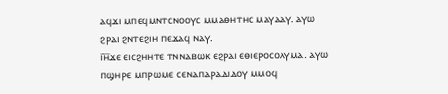ⲁϥϫⲓ ⲙⲡⲉϥⲙⲛⲧⲥⲛⲟⲟⲩⲥ ⲙⲙⲁⲑⲏⲧⲏⲥ ⲙⲁⲩⲁⲁⲩ. ⲁⲩⲱ ϩⲣⲁⲓ ϩⲛⲧⲉϩⲓⲏ ⲡⲉϫⲁϥ ⲛⲁⲩ.
ⲓ̅ⲏ̅ϫⲉ ⲉⲓⲥϩⲏⲏⲧⲉ ⲧⲛⲛⲁⲃⲱⲕ ⲉϩⲣⲁⲓ ⲉⲑⲓⲉⲣⲟⲥⲟⲗⲩⲙⲁ. ⲁⲩⲱ ⲡϣⲏⲣⲉ ⲙⲡⲣⲱⲙⲉ ⲥⲉⲛⲁⲡⲁⲣⲁⲇⲓⲇⲟⲩ ⲙⲙⲟϥ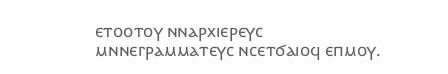ⲉⲧⲟⲟⲧⲟⲩ ⲛⲛⲁⲣⲭⲓⲉⲣⲉⲩⲥ ⲙⲛⲛⲉⲅⲣⲁⲙⲙⲁⲧⲉⲩⲥ ⲛⲥⲉⲧϭⲁⲓⲟϥ ⲉⲡⲙⲟⲩ.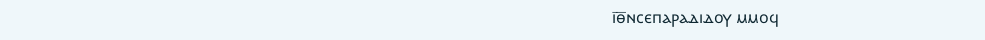ⲓ̅ⲑ̅ⲛⲥⲉⲡⲁⲣⲁⲇⲓⲇⲟⲩ ⲙⲙⲟϥ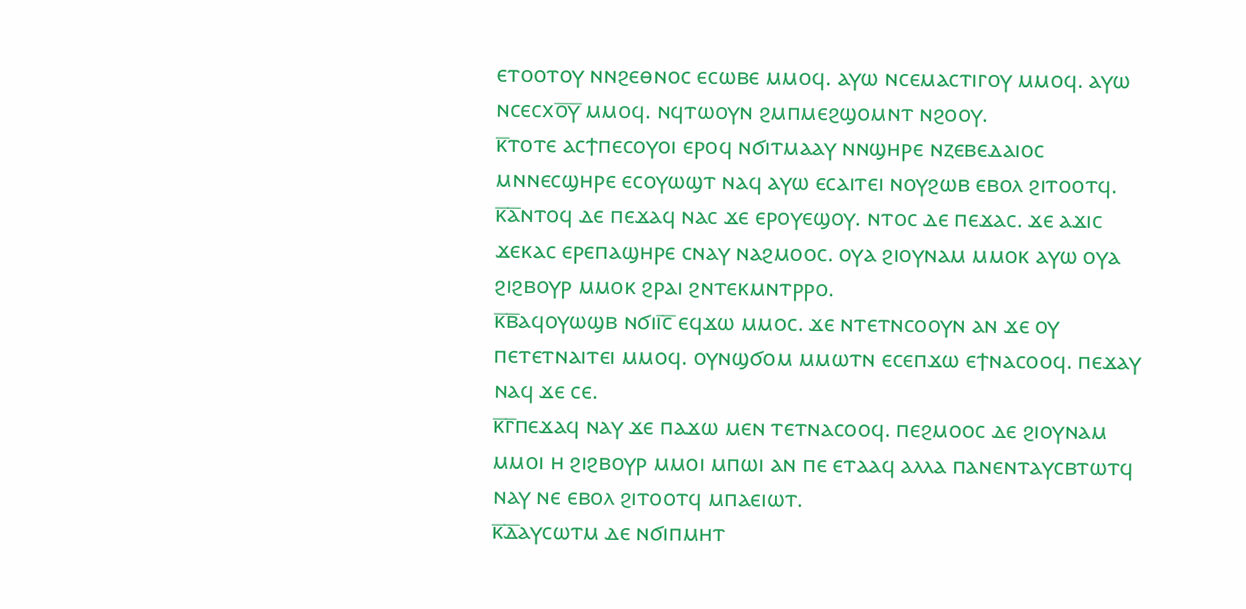ⲉⲧⲟⲟⲧⲟⲩ ⲛⲛϩⲉⲑⲛⲟⲥ ⲉⲥⲱⲃⲉ ⲙⲙⲟϥ. ⲁⲩⲱ ⲛⲥⲉⲙⲁⲥⲧⲓⲅⲟⲩ ⲙⲙⲟϥ. ⲁⲩⲱ ⲛⲥⲉⲥxⲟ̅ⲩ̅ ⲙⲙⲟϥ. ⲛϥⲧⲱⲟⲩⲛ ϩⲙⲡⲙⲉϩϣⲟⲙⲛⲧ ⲛϩⲟⲟⲩ.
ⲕ̅ⲧⲟⲧⲉ ⲁⲥϯⲡⲉⲥⲟⲩⲟⲓ ⲉⲣⲟϥ ⲛϭⲓⲧⲙⲁⲁⲩ ⲛⲛϣⲏⲣⲉ ⲛⲍⲉⲃⲉⲇⲁⲓⲟⲥ ⲙⲛⲛⲉⲥϣⲏⲣⲉ ⲉⲥⲟⲩⲱϣⲧ ⲛⲁϥ ⲁⲩⲱ ⲉⲥⲁⲓⲧⲉⲓ ⲛⲟⲩϩⲱⲃ ⲉⲃⲟⲗ ϩⲓⲧⲟⲟⲧϥ.
ⲕ̅ⲁ̅ⲛⲧⲟϥ ⲇⲉ ⲡⲉϫⲁϥ ⲛⲁⲥ ϫⲉ ⲉⲣⲟⲩⲉϣⲟⲩ. ⲛⲧⲟⲥ ⲇⲉ ⲡⲉϫⲁⲥ. ϫⲉ ⲁϫⲓⲥ ϫⲉⲕⲁⲥ ⲉⲣⲉⲡⲁϣⲏⲣⲉ ⲥⲛⲁⲩ ⲛⲁϩⲙⲟⲟⲥ. ⲟⲩⲁ ϩⲓⲟⲩⲛⲁⲙ ⲙⲙⲟⲕ ⲁⲩⲱ ⲟⲩⲁ ϩⲓϩⲃⲟⲩⲣ ⲙⲙⲟⲕ ϩⲣⲁⲓ ϩⲛⲧⲉⲕⲙⲛⲧⲣⲣⲟ.
ⲕ̅ⲃ̅ⲁϥⲟⲩⲱϣⲃ ⲛϭⲓⲓ̅ⲥ̅ ⲉϥϫⲱ ⲙⲙⲟⲥ. ϫⲉ ⲛⲧⲉⲧⲛⲥⲟⲟⲩⲛ ⲁⲛ ϫⲉ ⲟⲩ ⲡⲉⲧⲉⲧⲛⲁⲓⲧⲉⲓ ⲙⲙⲟϥ. ⲟⲩⲛϣϭⲟⲙ ⲙⲙⲱⲧⲛ ⲉⲥⲉⲡϫⲱ ⲉϯⲛⲁⲥⲟⲟϥ. ⲡⲉϫⲁⲩ ⲛⲁϥ ϫⲉ ⲥⲉ.
ⲕ̅ⲅ̅ⲡⲉϫⲁϥ ⲛⲁⲩ ϫⲉ ⲡⲁϫⲱ ⲙⲉⲛ ⲧⲉⲧⲛⲁⲥⲟⲟϥ. ⲡⲉϩⲙⲟⲟⲥ ⲇⲉ ϩⲓⲟⲩⲛⲁⲙ ⲙⲙⲟⲓ ⲏ ϩⲓϩⲃⲟⲩⲣ ⲙⲙⲟⲓ ⲙⲡⲱⲓ ⲁⲛ ⲡⲉ ⲉⲧⲁⲁϥ ⲁⲗⲗⲁ ⲡⲁⲛⲉⲛⲧⲁⲩⲥⲃⲧⲱⲧϥ ⲛⲁⲩ ⲛⲉ ⲉⲃⲟⲗ ϩⲓⲧⲟⲟⲧϥ ⲙⲡⲁⲉⲓⲱⲧ.
ⲕ̅ⲇ̅ⲁⲩⲥⲱⲧⲙ ⲇⲉ ⲛϭⲓⲡⲙⲏⲧ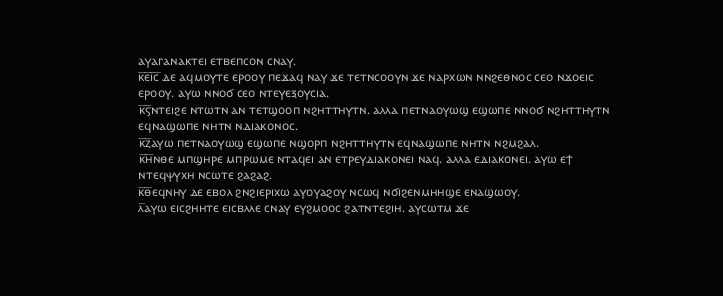ⲁⲩⲁⲅⲁⲛⲁⲕⲧⲉⲓ ⲉⲧⲃⲉⲡⲥⲟⲛ ⲥⲛⲁⲩ.
ⲕ̅ⲉ̅ⲓ̅ⲥ̅ ⲇⲉ ⲁϥⲙⲟⲩⲧⲉ ⲉⲣⲟⲟⲩ ⲡⲉϫⲁϥ ⲛⲁⲩ ϫⲉ ⲧⲉⲧⲛⲥⲟⲟⲩⲛ ϫⲉ ⲛⲁⲣⲭⲱⲛ ⲛⲛϩⲉⲑⲛⲟⲥ ⲥⲉⲟ ⲛϫⲟⲉⲓⲥ ⲉⲣⲟⲟⲩ. ⲁⲩⲱ ⲛⲛⲟϭ ⲥⲉⲟ ⲛⲧⲉⲩⲉⲝⲟⲩⲥⲓⲁ.
ⲕ̅ⲋ̅ⲛⲧⲉⲓϩⲉ ⲛⲧⲱⲧⲛ ⲁⲛ ⲧⲉⲧϣⲟⲟⲡ ⲛϩⲏⲧⲧⲏⲩⲧⲛ. ⲁⲗⲗⲁ ⲡⲉⲧⲛⲁⲟⲩⲱϣ ⲉϣⲱⲡⲉ ⲛⲛⲟϭ ⲛϩⲏⲧⲧⲏⲩⲧⲛ ⲉϥⲛⲁϣⲱⲡⲉ ⲛⲏⲧⲛ ⲛⲇⲓⲁⲕⲟⲛⲟⲥ.
ⲕ̅ⲍ̅ⲁⲩⲱ ⲡⲉⲧⲛⲁⲟⲩⲱϣ ⲉϣⲱⲡⲉ ⲛϣⲟⲣⲡ ⲛϩⲏⲧⲧⲏⲩⲧⲛ ⲉϥⲛⲁϣⲱⲡⲉ ⲛⲏⲧⲛ ⲛϩⲙϩⲁⲗ.
ⲕ̅ⲏ̅ⲛⲑⲉ ⲙⲡϣⲏⲣⲉ ⲙⲡⲣⲱⲙⲉ ⲛⲧⲁϥⲉⲓ ⲁⲛ ⲉⲧⲣⲉⲩⲇⲓⲁⲕⲟⲛⲉⲓ ⲛⲁϥ. ⲁⲗⲗⲁ ⲉⲇⲓⲁⲕⲟⲛⲉⲓ. ⲁⲩⲱ ⲉϯ ⲛⲧⲉϥⲯⲩⲭⲏ ⲛⲥⲱⲧⲉ ϩⲁϩⲁϩ.
ⲕ̅ⲑ̅ⲉϥⲛⲏⲩ ⲇⲉ ⲉⲃⲟⲗ ϩⲛϩⲓⲉⲣⲓⲭⲱ ⲁⲩⲟⲩⲁϩⲟⲩ ⲛⲥⲱϥ ⲛϭⲓϩⲉⲛⲙⲏⲏϣⲉ ⲉⲛⲁϣⲱⲟⲩ.
ⲗ̅ⲁⲩⲱ ⲉⲓⲥϩⲏⲏⲧⲉ ⲉⲓⲥⲃⲗⲗⲉ ⲥⲛⲁⲩ ⲉⲩϩⲙⲟⲟⲥ ϩⲁⲧⲛⲧⲉϩⲓⲏ. ⲁⲩⲥⲱⲧⲙ ϫⲉ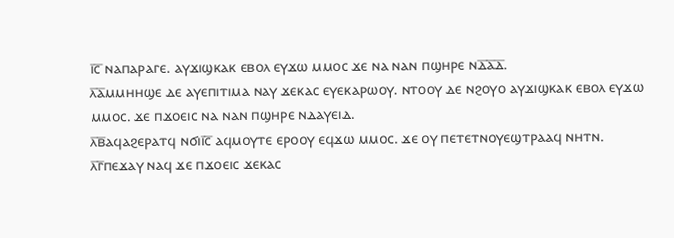ⲓ̅ⲥ̅ ⲛⲁⲡⲁⲣⲁⲅⲉ. ⲁⲩϫⲓϣⲕⲁⲕ ⲉⲃⲟⲗ ⲉⲩϫⲱ ⲙⲙⲟⲥ ϫⲉ ⲛⲁ ⲛⲁⲛ ⲡϣⲏⲣⲉ ⲛⲇ̅ⲁ̅ⲇ̅.
ⲗ̅ⲁ̅ⲙⲙⲏⲏϣⲉ ⲇⲉ ⲁⲩⲉⲡⲓⲧⲓⲙⲁ ⲛⲁⲩ ϫⲉⲕⲁⲥ ⲉⲩⲉⲕⲁⲣⲱⲟⲩ. ⲛⲧⲟⲟⲩ ⲇⲉ ⲛϩⲟⲩⲟ ⲁⲩϫⲓϣⲕⲁⲕ ⲉⲃⲟⲗ ⲉⲩϫⲱ ⲙⲙⲟⲥ. ϫⲉ ⲡϫⲟⲉⲓⲥ ⲛⲁ ⲛⲁⲛ ⲡϣⲏⲣⲉ ⲛⲇⲁⲩⲉⲓⲇ.
ⲗ̅ⲃ̅ⲁϥⲁϩⲉⲣⲁⲧϥ ⲛϭⲓⲓ̅ⲥ̅ ⲁϥⲙⲟⲩⲧⲉ ⲉⲣⲟⲟⲩ ⲉϥϫⲱ ⲙⲙⲟⲥ. ϫⲉ ⲟⲩ ⲡⲉⲧⲉⲧⲛⲟⲩⲉϣⲧⲣⲁⲁϥ ⲛⲏⲧⲛ.
ⲗ̅ⲅ̅ⲡⲉϫⲁⲩ ⲛⲁϥ ϫⲉ ⲡϫⲟⲉⲓⲥ ϫⲉⲕⲁⲥ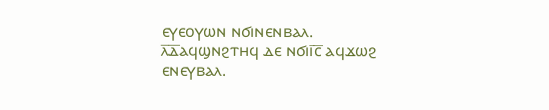ⲉⲩⲉⲟⲩⲱⲛ ⲛϭⲓⲛⲉⲛⲃⲁⲗ.
ⲗ̅ⲇ̅ⲁϥϣⲛϩⲧⲏϥ ⲇⲉ ⲛϭⲓⲓ̅ⲥ̅ ⲁϥϫⲱϩ ⲉⲛⲉⲩⲃⲁⲗ.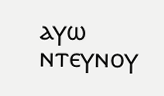ⲁⲩⲱ ⲛⲧⲉⲩⲛⲟⲩ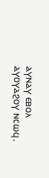ⲁⲩⲛⲁⲩ ⲉⲃⲟⲗ ⲁⲩⲟⲩⲁϩⲟⲩ ⲛⲥⲱϥ.